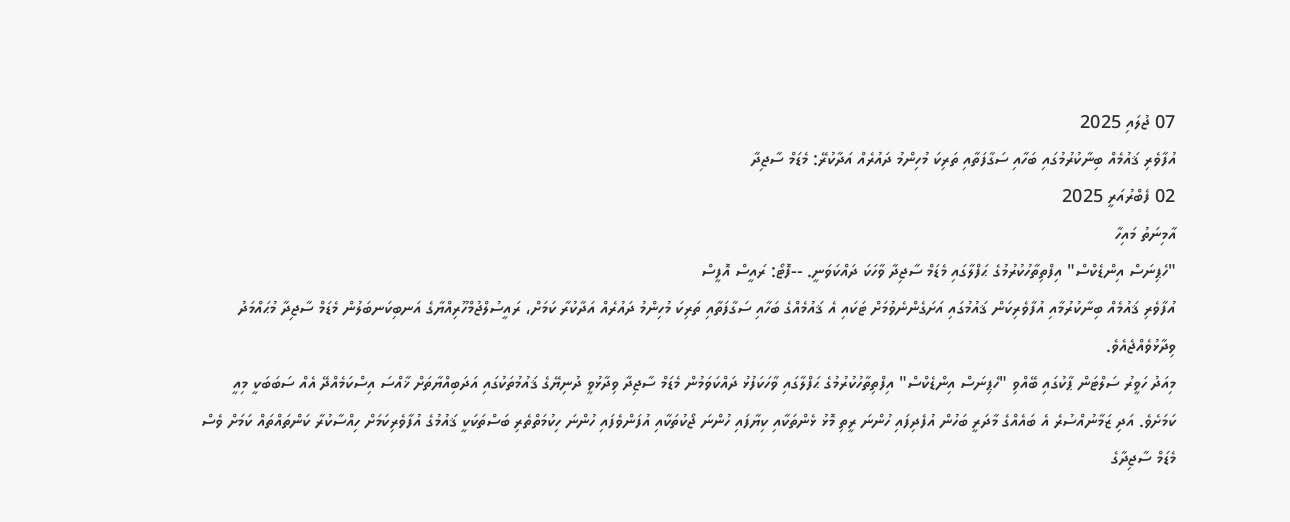07 ޖުލައި 2025
އުފާވެރި ޤައުމެއް ބިނާކުރުމުގައި ބަހާއި ސަގާފަތާއި ތަރިކަ މުހިންމު ދައުރެއް އަދާކުރޭ: މެޑަމް ސާޖިދާ
02 ފެބްރުއަރީ 2025
އާމިނަތު މައިހާ
"ހެޕިނަސް އިންޑެކްސް" އިފްތިތާހުކުރުމުގެ ޙަފްލާގައި މެޑަމް ސާޖިދާ ވާހަކަ ދައްކަވަނީ. --ފޮޓޯ: ރައީސް އޮފީސް
އުފާވެރި ޤައުމެއް ބިނާކުރުމާއި އުފާވެރިކަން ޤައުމުގައި އަށަގެންނެވުމަށް ޓަކައި އެ ޤައުމެއްގެ ބަހާއި ސަގާފަތާއި ތަރިކަ މުހިންމު ދައުރެއް އަދާކުރާ ކަމަށް، ރައީސުލްޖުމްހޫރިއްޔާގެ އަނބިކަނބަލުން މެޑަމް ސާޖިދާ މުޙައްމަދު ވިދާޅުވެއްޖެއެވެ.
މިއަދު ހަވީރު ސަލްޓަން ޕާކުގައި ބޭއްވި "ހެޕިނަސް އިންޑެކްސް" އިފްތިތާހުކުރުމުގެ ޙަފްލާގައި ވާހަކަފުޅު ދައްކަވަމުން މެޑަމް ސާޖިދާ ވިދާޅުވީ ދުނިޔޭގެ ޤައުމުތަކުގައި އަދަބިއްޔާތަށް ޚާއްސަ އިސްކަމެއްދޭ އެއް ސަބަބަކީ މިއީ ކަމަށެވެ. އަދި ޒަމާނުއްސުރެ އެ ބައެއްގެ މާދަރީ ބަހުން އުފެދިފައި ހުންނަ ރީތި މޮޅު ޅެންތަކާއި ކިޔާފައި ހުންނަ ޖޯކުތަކާއި އުފަންވެފައި ހުންނަ ހިކުމަތްތެރި ބަސްތަކަކީ ޤައުމުގެ އުފާވެރިކަމަށް ހިއްސާކުރާ ކަންތައްތައް ކަމަށް ވެސް މެޑަމް ސާޖިދާގެ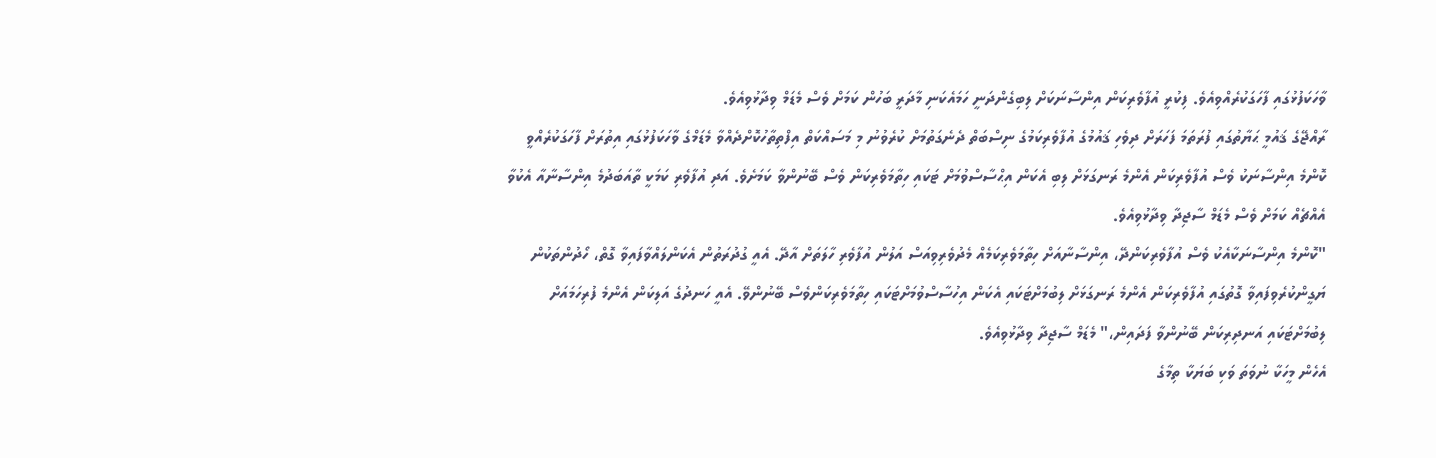ވާހަކަފުޅުގައި ފާހަގަކުރެއްވިއެވެ. ފިކުރީ އުފާވެރިކަން އިންސާނަކަށް ލިބިގެންދަނީ ހަމައެކަނި މާދަރީ ބަހުން ކަމަށް ވެސް މެޑަމް ވިދާޅުވިއެވެ.
ރާއްޖޭގެ ޤައުމީ ޙަޔާތުގައި ފުރަތަމަ ފަހަރަށް ދިވެހި ޤައުމުގެ އުފާވެރިކަމުގެ ނިސްބަތް ދެނެގަތުމަށް ކުރެވުނު މި މަސައްކަތް އިފްތިތާހުކޮށްދެއްވާ މެޑަމްގެ ވާހަކަފުޅުގައި އިތުރަށް ފާހަގަކުރެއްވީ ކޮންމެ އިންސާނަކު ވެސް އުފާވެރިކަން އެންމެ ރަނގަޅަށް ލިބި އެކަން އިޙްސާސްވުމަށް ޓަކައި ހިތާމަވެރިކަން ވެސް ބޭނުންވާ ކަމަށެވެ. އަދި އުފާވެރި ކަމަކީ ތާއަބަދުމެ އިންސާނާއާ އެކުވާ އެއްޗެއް ކަމަށް ވެސް މެޑަމް ސާޖިދާ ވިދާޅުވިއެވެ.
"ކޮންމެ އިންސާނަކާއެކު ވެސް އުފާވެރިކަންދޭ، އިންސާނާއަށް ހިތާމަވެރިކަމެއް މެދުވެރިވިއަސް އަލުން އުފާވެރި ހާލަތަށް އާދޭ. އެއީ ގުދުރަތުން އެކަންލައްވާފައިވާ ގޮތް، ހޯދުންތަކުން ޔަގީންކުރެވިފައިވާ ގޮތުގައި އުފާވެރިކަން އެންމެ ރަނގަޅަށް ލިބުމަށްޓަކައި އެކަން އިހުސާސްވުމަށްޓަކައި ހިތާމަވެރިކަންވެސް ބޭނުންވޭ. އެއީ ހަނދުގެ އަލިކަން އެންމެ ފުރިހަމައަށް ލިބުމަށްޓަކައި އަނދިރިކަން ބޭނުންވާ ފަދައިން،" މެޑަމް ސާޖިދާ ވިދާޅުވިއެވެ.
އެހެން މީހަކާ ނުވަތަ ވަކި ބަޔަކާ ތިމާގެ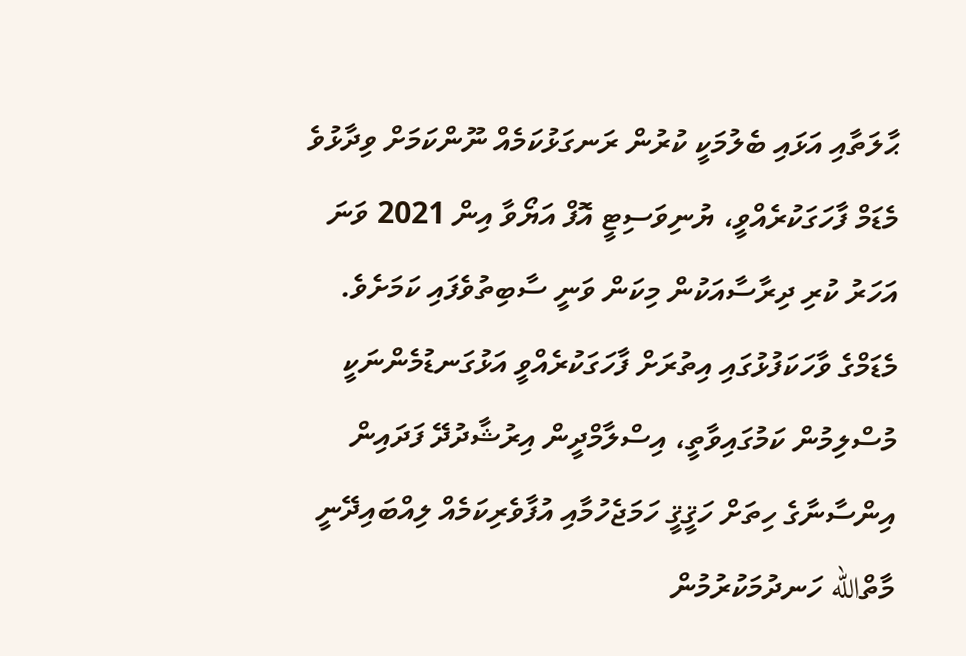ޙާލަތާއި އަޅައި ބެލުމަކީ ކުރުން ރަނގަޅުކަމެއް ނޫންކަމަށް ވިދާޅުވެ މެޑަމް ފާހަގަކުރެއްވީ، ޔުނިވަސިޓީ އޮފް އަޔޯވާ އިން 2021 ވަނަ އަހަރު ކުރި ދިރާސާއަކުން މިކަން ވަނީ ސާބިތުވެފައި ކަމަށެވެ.
މެޑަމްގެ ވާހަކަފުޅުގައި އިތުރަށް ފާހަގަކުރެއްވީ އަޅުގަނޑުމެންނަކީ މުސްލިމުން ކަމުގައިވާތީ، އިސްލާމްދީން އިރުޝާދުދޭ ފަދައިން އިންސާނާގެ ހިތަށް ހަޤީޤީ ހަމަޖެހުމާއި އުފާވެރިކަމެއް ލިއްބައިދޭނީ މާތްالله ހަނދުމަކުރުމުން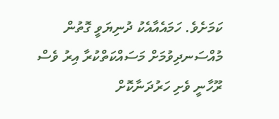ކަމަށެވެ. ހަމައެއާއެކު ދުނިޔަވީ ގޮތުން މުއްސަނދިވުމަށް މަސައްކަތްކުރާ އިރު ވެސް ރޫހާނީ ވެށި ހަރުދަނާކޮށް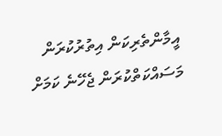އީމާންތެރިކަން އިތުރުކުރަން މަސައްކަތްކުރަން ޖެހޭނެ ކަމަށް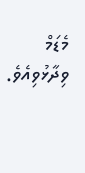މެޑަމް ވިދާޅުވިއެވެ.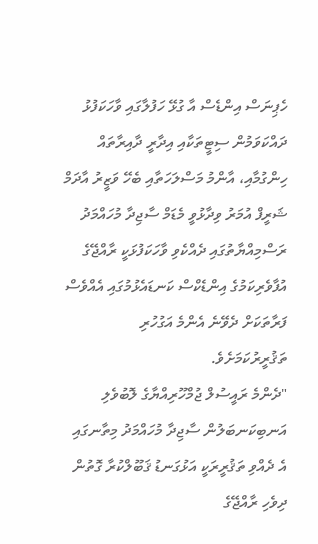ހެޕިނަސް އިންޑެސް އާ ގުޅޭ ހަފުލާގައި ވާހަކަފުޅު ދައްކަވަމުން ސިޓީތަކާއި އިދާރީ ދާއިރާތައް ހިންގުމާއި، އާންމު މަސްލަހަތާއި ބެހޭ ވަޒީރު އާދަމް ޝަރީފް އުމަރު ވިދާޅުވީ މެޑަމް ސާޖިދާ މުހައްމަދު  ރަސްމިއްޔާތުގައި ދެއްކެވި ވާހަކަފުޅަކީ ރާއްޖޭގެ އުފާވެރިކަމުގެ އިންޑެކްސް ކަނޑައެޅުމުގައި އެއްވެސް ފަރާތަކަށް ދެވޭނެ އެންމެ އަގުހުރި ތަޤުރީރުކަމަށެވެ.
"ދެންމެ ރައީސުލް ޖުމްހޫރިއްޔާގެ ލޮބުވެލި އަނބިކަނބަލުން ސާޖިދާ މުހައްމަދު މިތާނގައި އެ ދެއްވި ތަޤުރީރަކީ އަޅުގަނޑު ޤަބޫލްކުރާ ގޮތުން ދިވެހި ރާއްޖޭގެ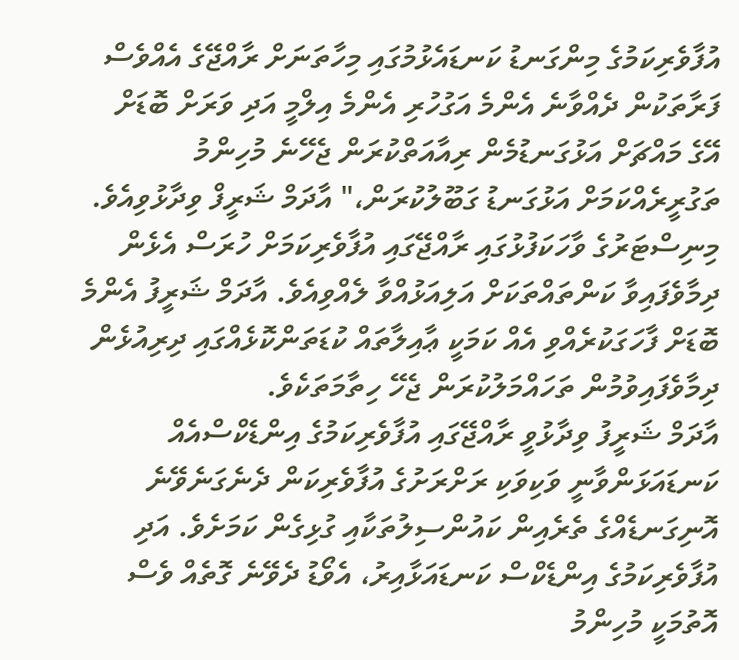އުފާވެރިކަމުގެ މިންގަނޑު ކަނޑައެޅުމުގައި މިހާތަނަށް ރާއްޖޭގެ އެއްވެސް ފަރާތަކުން ދެއްވާނެ އެންމެ އަގުހުރި އެންމެ އިލްމީ އަދި ވަރަށް ބޮޑަށް އޭގެ މައްޗަށް އަޅުގަނޑުމެން ރިއާއަތްކުރަން ޖެހޭނެ މުހިންމު ތަގުރީރެއްކަމަށް އަޅުގަނޑު ގަބޫލުކުރަން،" އާދަމް ޝަރީފް ވިދާޅުވިއެވެ.
މިނިސްޓަރުގެ ވާހަކަފުޅުގައި ރާއްޖޭގައި އުފާވެރިކަމަށް ހުރަސް އެޅެން ދިމާވެފައިވާ ކަންތައްތަކަށް އަލިއަޅުއްވާ ލެއްވިއެވެ. އާދަމް ޝަރީފު އެންމެ ބޮޑަށް ފާހަގަކުރެއްވި އެއް ކަމަކީ ޢާއިލާތައް ކުޑަތަންކޮޅެއްގައި ދިރިއުޅެން ދިމާވެފައިވުމުން ތަހައްމަލުކުރަން ޖެހޭ ހިތާމަތަކެވެ.
އާދަމް ޝަރީފު ވިދާޅުވީ ރާއްޖޭގައި އުފާވެރިކަމުގެ އިންޑެކްސްއެއް ކަނޑައަޅަންވާނީ ވަކިވަކި ރަށްރަށުގެ އުފާވެރިކަން ދެނެގަނެވޭނެ އޮނިގަނޑެއްގެ ތެރެއިން ކައުންސިލުތަކާއި ގުޅިގެން ކަމަށެވެ. އަދި އުފާވެރިކަމުގެ އިންޑެކްސް ކަނޑައަޅާއިރު، އެވޯޑު ދެވޭނެ ގޮތެއް ވެސް އޮތުމަކީ މުހިންމު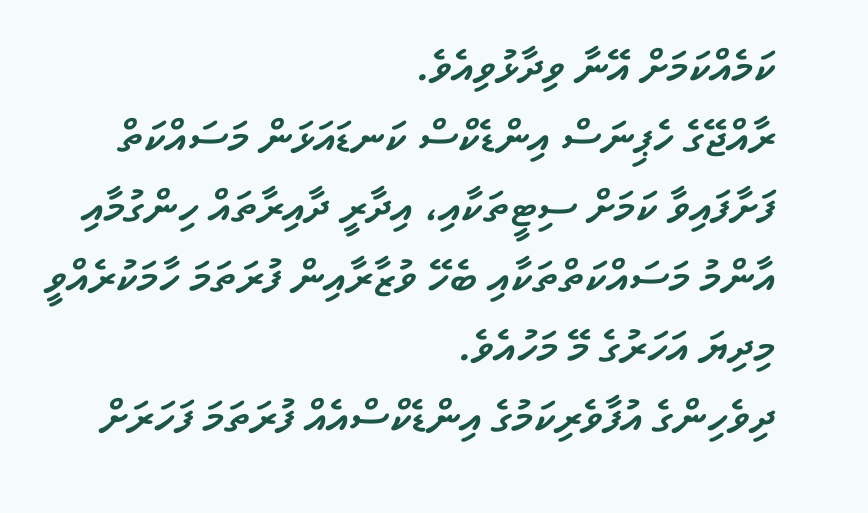ކަމެއްކަމަށް އޭނާ ވިދާޅުވިއެވެ.
ރާއްޖޭގެ ހެޕިނަސް އިންޑެކްސް ކަނޑައަޅަން މަސައްކަތް ފަށާފައިވާ ކަމަށް ސިޓީތަކާއި، އިދާރީ ދާއިރާތައް ހިންގުމާއި އާންމު މަސައްކަތްތަކާއި ބެހޭ ވުޒާރާއިން ފުރަތަމަ ހާމަކުރެއްވީ މިދިޔަ އަހަރުގެ މޭ މަހުއެވެ.
ދިވެހިންގެ އުފާވެރިކަމުގެ އިންޑެކްސްއެއް ފުރަތަމަ ފަހަރަށް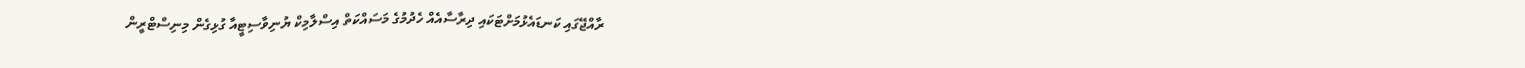ރާއްޖޭގައި ކަނޑައެޅުމަށްޓަކައި ދިރާސާއެއް ހެދުމުގެ މަސައްކަތް އިސްލާމިކް ޔުނިވާސިޓީއާ ގުޅިގެން މިނިސްޓްރީން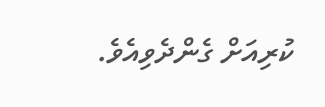ކުރިއަށް ގެންދެވިއެވެ.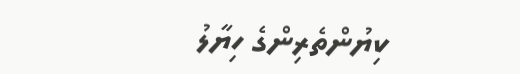ކިޔުންތެރިންގެ ހިޔާލު